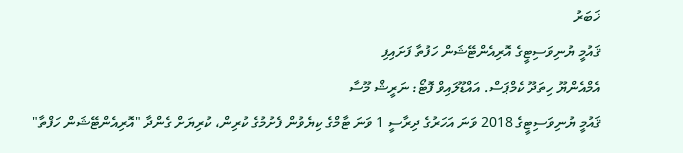ޚަބަރު
ޤައުމީ ޔުނިވަސިޓީގެ އޮރިއެންޓޭޝަން ހަފުތާ ފަށައިފި
އެމްއެންޔޫ ހިތަދޫ ކެމްޕަސް. އައްޑޫލައިވް ފޮޓޯ: ނަރީޝް މޫސާ
ޤައުމީ ޔުނިވަސިޓީގެ 2018 ވަނަ އަހަރުގެ ދިރާސީ 1 ވަނަ ޓާމްގެ ކިޔެވުން ފެށުމުގެ ކުރިން، ކުރިޔަށް ގެންދާ "އޮރިއެންޓޭޝަން ހަފްތާ"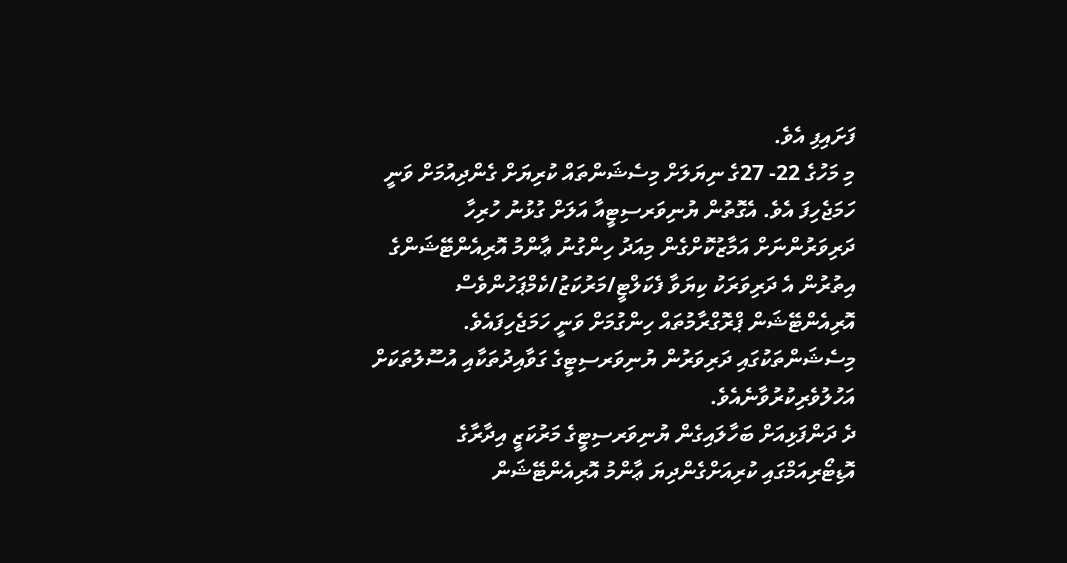ފަށައިފި އެވެ.
މި މަހުގެ 22- 27ގެ ނިޔަލަށް މިސެޝަންތައް ކުރިޔަށް ގެންދިއުމަށް ވަނީ ހަމަޖެހިފަ އެވެ. އެގޮތުން ޔުނިވަރސިޓީއާ އަލަށް ގުޅުނު ހުރިހާ ދަރިވަރުންނަށް އަމާޒުކޮށްގެން މިއަދު ހިންގުނު ޢާންމު އޮރިއެންޓޭޝަންގެ އިތުރުން އެ ދަރިވަރަކު ކިޔަވާ ފެކަލްޓީ/މަރުކަޒު/ކެމްޕަހުންވެސް އޮރިއެންޓޭޝަން ޕްރޮގްރާމުތައް ހިންގުމަށް ވަނީ ހަމަޖެހިފައެވެ.
މިސެޝަންތަކުގައި ދަރިވަރުން ޔުނިވަރސިޓީގެ ގަވާއިދުތަކާއި އުސޫލުތަކަށް އަހުލުވެރިކުރުވާނެއެވެ.
ދެ ދަންފަޅިއަށް ބަހާލައިގެން ޔުނިވަރސިޓީގެ މަރުކަޒީ އިދާރާގެ އޮޑިޓޯރިއަމްގައި ކުރިއަށްގެންދިޔަ ޢާންމު އޮރިއެންޓޭޝަން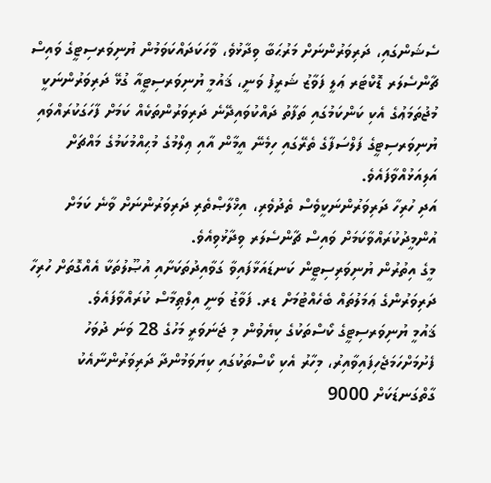ސެޝަންގައި، ދަރިވަރުންނަށް މަރުޙަބާ ވިދާޅުވެ، ވާހަކަދައްކަވަމުން ޔުނިވަރސިޓީގެ ވައިސް ޗާންސެލަރ ޑޮކްޓަރ ޢަލީ ފަވާޒު ޝަރީފު ވަނީ، ޤައުމީ ޔުނިވަރސިޓީއާ ގުޅޭ ދަރިވަރުންނަކީ މުޖުތަމަޢުގެ އެކި ކަންކަމުގައި ތަފާތު ދައްކުވައިދޭނެ ދަރިވަރުންތަކެއް ކަމަށް ފާހަގަކުރައްވައި ޔުނިވަރސިޓީގެ ފަލްސަފާގެ ތެރޭގައި ހިމެނޭ އީމާން އާއި ޢިލްމުގެ މުޙިއްމުކަމުގެ މައްޗަށް އަލިއަޅުއްވާފައެވެ.
އަދި ހުރިހާ ދަރިވަރުންނަކީވެސް ތެދުވެރި، އިޚްލާޞްތެރި ދަރިވަރުންނަށް ވާނެ ކަމަށް އުންމީދުކުރައްވާކަމަށް ވައިސް ޗާންސެލަރ ވިދާޅުވިއެވެ.
މީގެ އިތުރުން ޔުނިވަރިސިޓީން ކަނޑައަޅާފައިވާ ގަވާއިދުތަކަށާއި އުޞޫލުތަކާ އެއްގޮތަށް ހުރިހާ ދަރިވަރުންގެ ޢަމަލުތައް ބެހެއްޓުމަށް ޑރ. ފަވާޒު ވަނީ އިލްޠިމާސް ކުރައްވާފައެވެ.
ޤައުމީ ޔުނިވަރސިޓީގެ ކޯސްތަކުގެ ކިޔެވުން މި ޖަނަވަރީ މަހުގެ 28 ވަނަ ދުވަހު ފެށުމަށްހަމަޖެހިފައިވާއިރު، މިހާރު އެކި ކޯސްތަކުގައި ކިޔަވަމުންދާ ދަރިވަރުންނާއެކު ގާތްގަނޑަކަށް 9000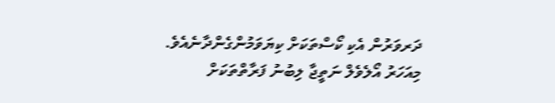ދަރވަރުން އެކި ކޯސްތަކަށް ކިޔަވަމުންގެންދާނެއެވެ.
މިއަހަރު އޯލެވެލް ނަތީޖާ ލިބުނު ފަރާތްތަކަށް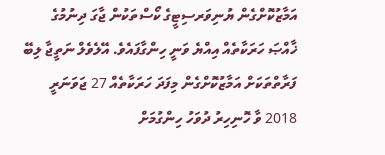އަމާޒުކޮށްގެން ޔުނިވަރސިޓީގެ ކޯސްތަކުން ޖާގަ ދިނުމުގެ ޚާއްޞަ ހަރަކާތެއް އިއްޔެ ވަނީ ހިންގާފައެވެ. އޭލެވެލް ނަތީޖާ ލިބޭ ފަރާތްތަކަށް އަމާޒުކޮށްގެން މިފަދަ ހަރަކާތެއް 27 ޖަވަނަރީ 2018 ވާ ހޮނިހިރު ދުވަހު ހިންގުމަށް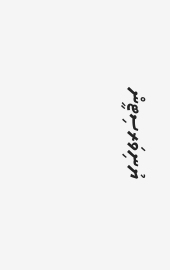ޔުނިވަރސިޓީން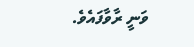ވަނީ ރާވާފައެވެ.